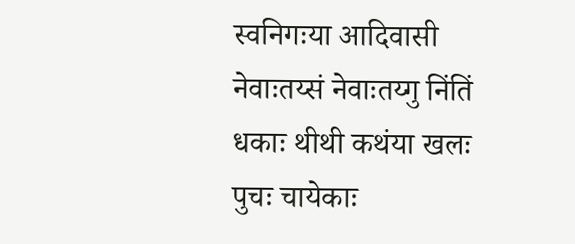स्वनिगःया आदिवासी नेवाःतय्सं नेवाःतय्गु निंतिं धकाः थीथी कथंया खलः पुचः चायेकाः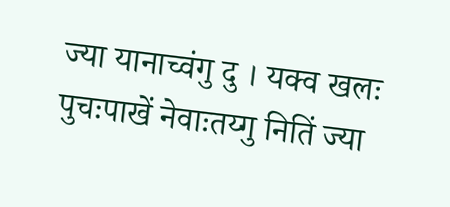ज्या यानाच्वंगु दु । यक्व खलः पुचःपाखें नेवाःतय्गु नितिं ज्या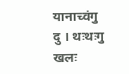यानाच्वंगु दु । थःथःगु खलः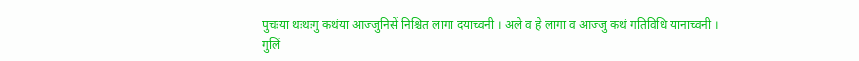पुचःया थःथःगु कथंया आज्जुनिसें निश्चित लागा दयाच्वनी । अले व हे लागा व आज्जु कथं गतिविधि यानाच्वनी ।
गुलिं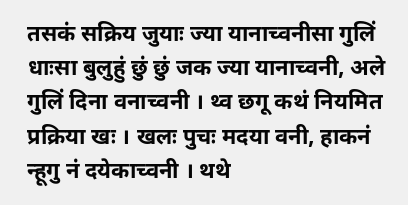तसकं सक्रिय जुयाः ज्या यानाच्वनीसा गुलिं धाःसा बुलुहुं छुं छुं जक ज्या यानाच्वनी, अले गुलिं दिना वनाच्वनी । थ्व छगू कथं नियमित प्रक्रिया खः । खलः पुचः मदया वनी, हाकनं न्हूगु नं दयेकाच्वनी । थथे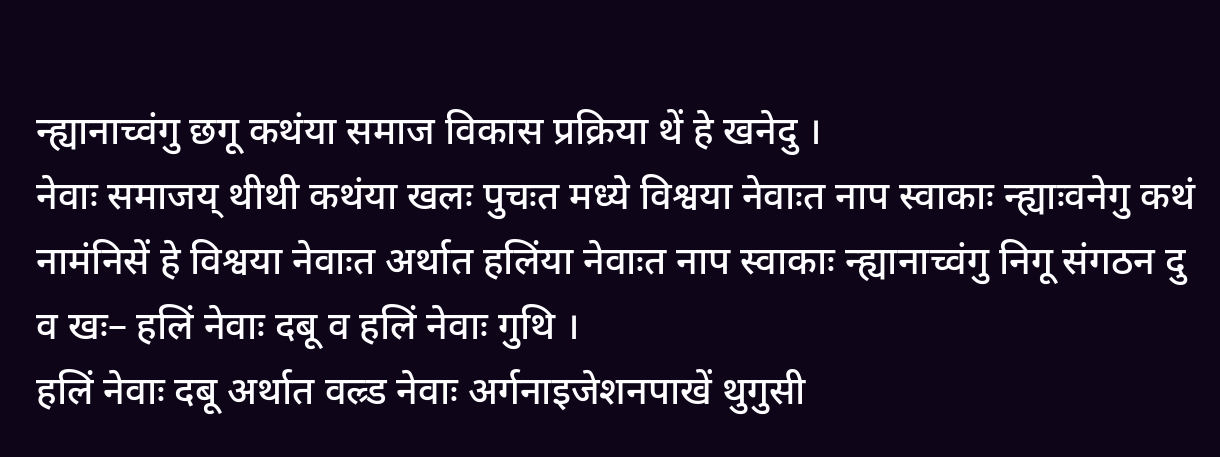न्ह्यानाच्वंगु छगू कथंया समाज विकास प्रक्रिया थें हे खनेदु ।
नेवाः समाजय् थीथी कथंया खलः पुचःत मध्ये विश्वया नेवाःत नाप स्वाकाः न्ह्याःवनेगु कथं नामंनिसें हे विश्वया नेवाःत अर्थात हलिंया नेवाःत नाप स्वाकाः न्ह्यानाच्वंगु निगू संगठन दु व खः– हलिं नेवाः दबू व हलिं नेवाः गुथि ।
हलिं नेवाः दबू अर्थात वल्र्ड नेवाः अर्गनाइजेशनपाखें थुगुसी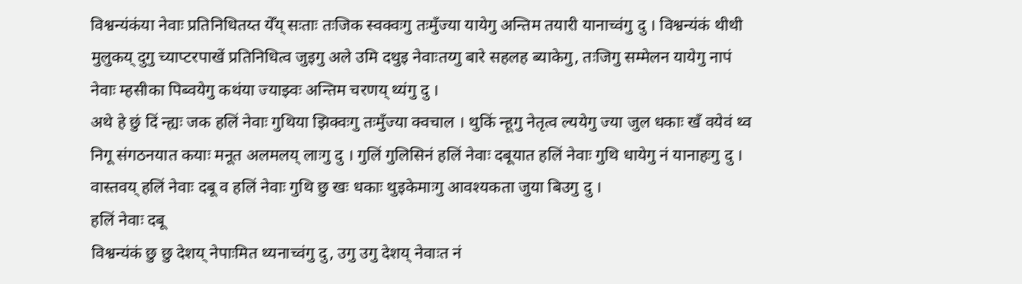विश्वन्यंकंया नेवाः प्रतिनिधितय्त येँय् सःताः तःजिक स्वक्वःगु तःमुँज्या यायेगु अन्तिम तयारी यानाच्वंगु दु । विश्वन्यंकं थीथी मुलुकय् दुगु च्याप्टरपाखें प्रतिनिधित्व जुइगु अले उमि दथुइ नेवाःतय्गु बारे सहलह ब्याकेगु, तःजिगु सम्मेलन यायेगु नापं नेवाः म्हसीका पिब्वयेगु कथंया ज्याझ्वः अन्तिम चरणय् थ्यंगु दु ।
अथे हे छुं दिं न्ह्यः जक हलिं नेवाः गुथिया झिक्वःगु तःमुँज्या क्वचाल । थुकिं न्हूगु नेतृत्व ल्ययेगु ज्या जुल धकाः खँ वयेवं थ्व निगू संगठनयात कयाः मनूत अलमलय् लाःगु दु । गुलिं गुलिसिनं हलिं नेवाः दबूयात हलिं नेवाः गुथि धायेगु नं यानाहःगु दु । वास्तवय् हलिं नेवाः दबू व हलिं नेवाः गुथि छु खः धकाः थुइकेमाःगु आवश्यकता जुया बिउगु दु ।
हलिं नेवाः दबू
विश्वन्यंकं छु छु देशय् नेपाःमित थ्यनाच्वंगु दु, उगु उगु देशय् नेवाःत नं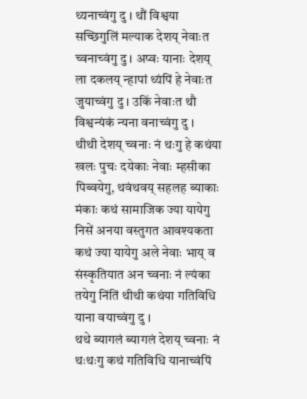थ्यनाच्वंगु दु । थौं विश्वया सच्छिगुलिं मल्याक देशय् नेवाःत च्वनाच्वंगु दु । अप्वः यानाः देशय् ला दकलय् न्हापां थ्यंपिं हे नेवाःत जुयाच्वंगु दु । उकिं नेवाःत थौ विश्वन्यंकं न्यना वनाच्वंगु दु ।
थीथी देशय् च्वनाः नं थःगु हे कथंया खलः पुचः दयेकाः नेवाः म्हसीका पिब्वयेगु, थवंथवय् सहलह ब्याकाः मंकाः कथं सामाजिक ज्या यायेगु निसें अनया वस्तुगत आवश्यकता कथं ज्या यायेगु अले नेवाः भाय् व संस्कृतियात अन च्वनाः नं ल्यंका तयेगु निंतिं थीथी कथंया गतिविधि याना वयाच्वंगु दु ।
थथे ब्यागलं ब्यागलं देशय् च्वनाः नं थःथःगु कथं गतिविधि यानाच्वंपिं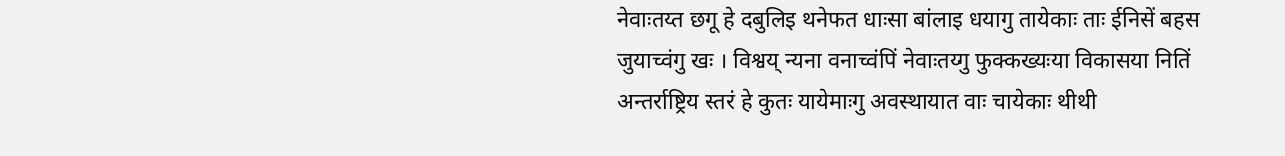नेवाःतय्त छगू हे दबुलिइ थनेफत धाःसा बांलाइ धयागु तायेकाः ताः ईनिसें बहस जुयाच्वंगु खः । विश्वय् न्यना वनाच्वंपिं नेवाःतय्गु फुक्कख्यःया विकासया नितिं अन्तर्राष्ट्रिय स्तरं हे कुतः यायेमाःगु अवस्थायात वाः चायेकाः थीथी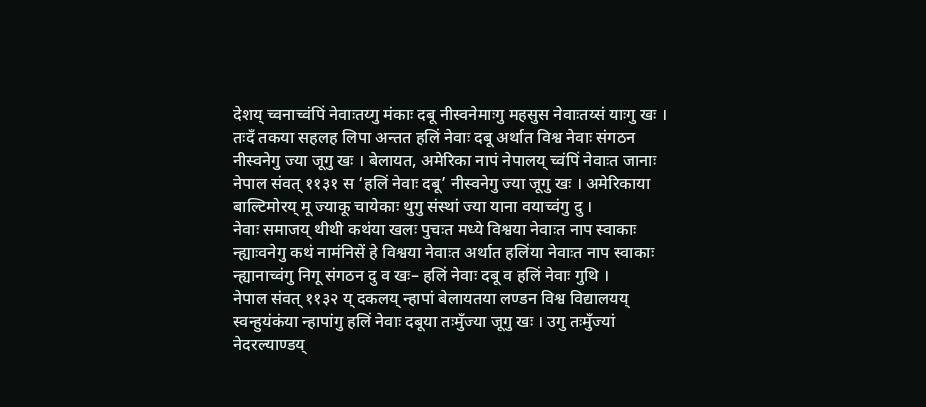देशय् च्वनाच्वंपिं नेवाःतय्गु मंकाः दबू नीस्वनेमाःगु महसुस नेवाःतय्सं याःगु खः ।
तःदँ तकया सहलह लिपा अन्तत हलिं नेवाः दबू अर्थात विश्व नेवाः संगठन नीस्वनेगु ज्या जूगु खः । बेलायत, अमेरिका नापं नेपालय् च्वंपिं नेवाःत जानाः नेपाल संवत् ११३१ स ‘हलिं नेवाः दबू’ नीस्वनेगु ज्या जूगु खः । अमेरिकाया बाल्टिमोरय् मू ज्याकू चायेकाः थुगु संस्थां ज्या याना वयाच्वंगु दु ।
नेवाः समाजय् थीथी कथंया खलः पुचःत मध्ये विश्वया नेवाःत नाप स्वाकाः न्ह्याःवनेगु कथं नामंनिसें हे विश्वया नेवाःत अर्थात हलिंया नेवाःत नाप स्वाकाः न्ह्यानाच्वंगु निगू संगठन दु व खः– हलिं नेवाः दबू व हलिं नेवाः गुथि ।
नेपाल संवत् ११३२ य् दकलय् न्हापां बेलायतया लण्डन विश्व विद्यालयय् स्वन्हुयंकंया न्हापांगु हलिं नेवाः दबूया तःमुँज्या जूगु खः । उगु तःमुँज्यां नेदरल्याण्डय्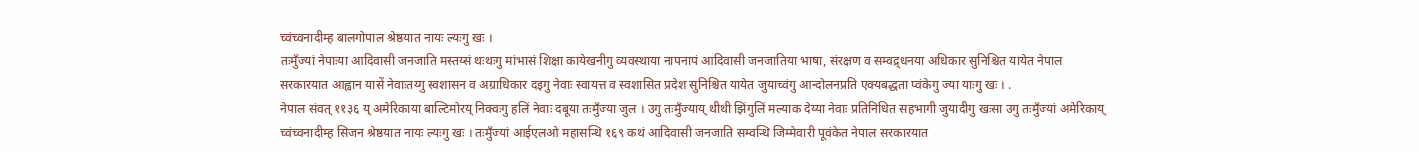च्वंच्वनादीम्ह बालगोपाल श्रेष्ठयात नायः ल्यःगु खः ।
तःमुँज्यां नेपाःया आदिवासी जनजाति मस्तय्सं थःथःगु मांभासं शिक्षा कायेखनीगु व्यवस्थाया नापनापं आदिवासी जनजातिया भाषा, संरक्षण व सम्वद्र्धनया अधिकार सुनिश्चित यायेत नेपाल सरकारयात आह्वान यासें नेवाःतय्गु स्वशासन व अग्राधिकार दइगु नेवाः स्वायत्त व स्वशासित प्रदेश सुनिश्चित यायेत जुयाच्वंगु आन्दोलनप्रति एक्यबद्धता प्वंकेगु ज्या याःगु खः । .
नेपाल संवत् ११३६ य् अमेरिकाया बाल्टिमोरय् निक्वःगु हलिं नेवाः दबूया तःमुँज्या जुल । उगु तःमुँज्याय् थीथी झिंगुलिं मल्याक देय्या नेवाः प्रतिनिधित सहभागी जुयादीगु खःसा उगु तःमुँज्यां अमेरिकाय् च्वंच्वनादीम्ह सिजन श्रेष्ठयात नायः ल्यःगु खः । तःमुँज्यां आईएलओ महासन्धि १६९ कथं आदिवासी जनजाति सम्वन्धि जिम्मेवारी पूवंकेत नेपाल सरकारयात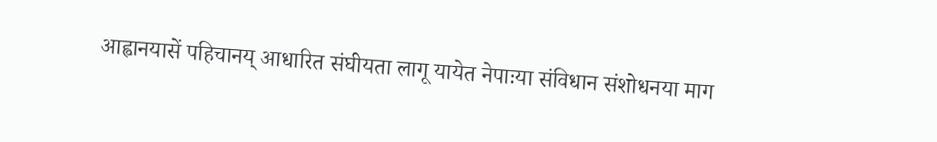आह्वानयासें पहिचानय् आधारित संघीयता लागू यायेत नेपाःया संविधान संशोधनया माग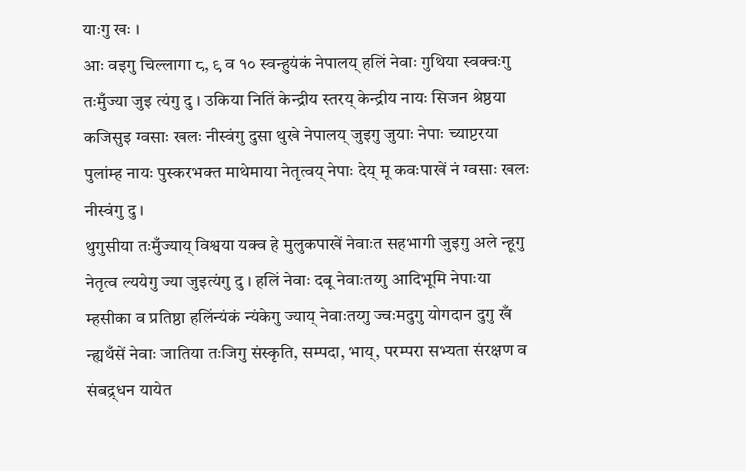याःगु खः ।
आः वइगु चिल्लागा ८, ९ व १० स्वन्हुयंकं नेपालय् हलिं नेवाः गुथिया स्वक्वःगु तःमुँज्या जुइ त्यंगु दु । उकिया नितिं केन्द्रीय स्तरय् केन्द्रीय नायः सिजन श्रेष्ठया कजिसुइ ग्वसाः खलः नीस्वंगु दुसा थुखे नेपालय् जुइगु जुयाः नेपाः च्याप्टरया पुलांम्ह नायः पुस्करभक्त माथेमाया नेतृत्वय् नेपाः देय् मू कवःपाखें नं ग्वसाः खलः नीस्वंगु दु ।
थुगुसीया तःमुँज्याय् विश्वया यक्व हे मुलुकपाखें नेवाःत सहभागी जुइगु अले न्हूगु नेतृत्व ल्ययेगु ज्या जुइत्यंगु दु । हलिं नेवाः दबू नेवाःतय्गु आदिभूमि नेपाःया म्हसीका व प्रतिष्ठा हलिंन्यंकं न्यंकेगु ज्याय् नेवाःतय्गु ज्वःमदुगु योगदान दुगु खँ न्ह्यथँसें नेवाः जातिया तःजिगु संस्कृति, सम्पदा, भाय्, परम्परा सभ्यता संरक्षण व संबद्र्धन यायेत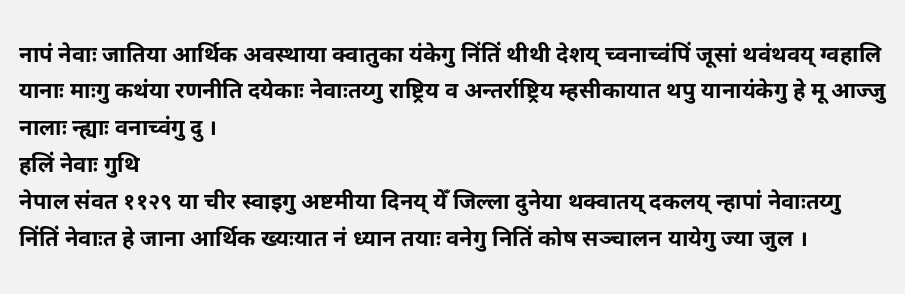नापं नेवाः जातिया आर्थिक अवस्थाया क्वातुका यंकेगु निंतिं थीथी देशय् च्वनाच्वंपिं जूसां थवंथवय् ग्वहालि यानाः माःगु कथंया रणनीति दयेकाः नेवाःतय्गु राष्ट्रिय व अन्तर्राष्ट्रिय म्हसीकायात थपु यानायंकेगु हे मू आज्जु नालाः न्ह्याः वनाच्वंगु दु ।
हलिं नेवाः गुथि
नेपाल संवत ११२९ या चीर स्वाइगु अष्टमीया दिनय् येँ जिल्ला दुनेया थक्वातय् दकलय् न्हापां नेवाःतय्गु निंतिं नेवाःत हे जाना आर्थिक ख्यःयात नं ध्यान तयाः वनेगु नितिं कोष सञ्चालन यायेगु ज्या जुल ।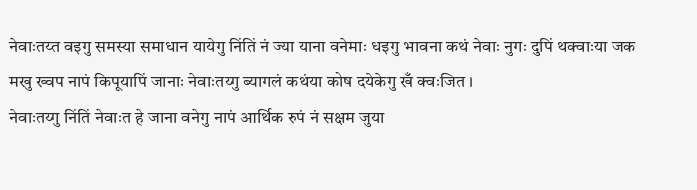नेवाःतय्त वइगु समस्या समाधान यायेगु निंतिं नं ज्या याना वनेमाः धइगु भावना कथं नेवाः नुगः दुपिं थक्वाःया जक मखु ख्वप नापं किपूयापिं जानाः नेवाःतय्गु ब्यागलं कथंया कोष दयेकेगु खँ क्वःजित ।
नेवाःतय्गु निंतिं नेवाःत हे जाना वनेगु नापं आर्थिक रुपं नं सक्षम जुया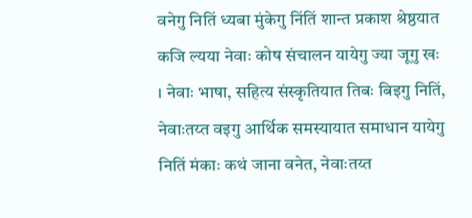वनेगु नितिं ध्यबा मुंकेगु निंतिं शान्त प्रकाश श्रेष्ठयात कजि ल्यया नेवाः कोष संचालन यायेगु ज्या जूगु खः । नेवाः भाषा, सहित्य संस्कृतियात तिबः बिइगु नितिं, नेवाःतय्त वइगु आर्थिक समस्यायात समाधान यायेगु नितिं मंकाः कथं जाना वनेत, नेवाःतय्त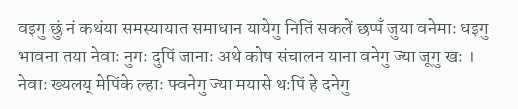वइगु छुं नं कथंया समस्यायात समाधान यायेगु नितिं सकलें छप्पँ जुया वनेमाः धइगु भावना तया नेवाः नुगः दुपिं जानाः अथे कोष संचालन याना वनेगु ज्या जूगु खः ।
नेवाः ख्यलय् मेपिंके ल्हाः फ्वनेगु ज्या मयासे थःपिं हे दनेगु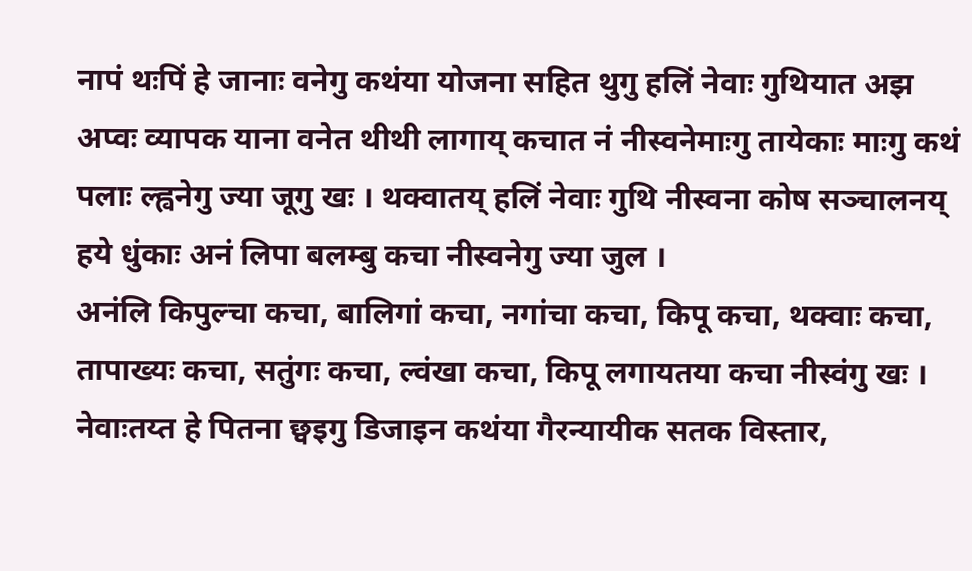नापं थःपिं हे जानाः वनेगु कथंया योजना सहित थुगु हलिं नेवाः गुथियात अझ अप्वः व्यापक याना वनेत थीथी लागाय् कचात नं नीस्वनेमाःगु तायेकाः माःगु कथं पलाः ल्ह्वनेगु ज्या जूगु खः । थक्वातय् हलिं नेवाः गुथि नीस्वना कोष सञ्चालनय् हये धुंकाः अनं लिपा बलम्बु कचा नीस्वनेगु ज्या जुल ।
अनंलि किपुल्चा कचा, बालिगां कचा, नगांचा कचा, किपू कचा, थक्वाः कचा, तापाख्यः कचा, सतुंगः कचा, ल्वंखा कचा, किपू लगायतया कचा नीस्वंगु खः । नेवाःतय्त हे पितना छ्वइगु डिजाइन कथंया गैरन्यायीक सतक विस्तार,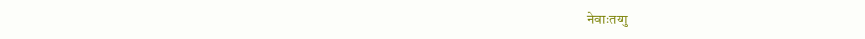नेवाःतय्गु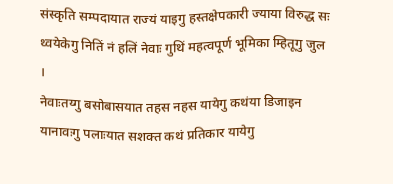संस्कृति सम्पदायात राज्यं याइगु हस्तक्षेपकारी ज्याया विरुद्ध सः थ्वयेकेगु नितिं नं हलिं नेवाः गुथिं महत्वपूर्ण भूमिका म्हितूगु जुल ।
नेवाःतय्गु बसोबासयात तहस नहस यायेगु कथंया डिजाइन यानावःगु पलाःयात सशक्त कथं प्रतिकार यायेगु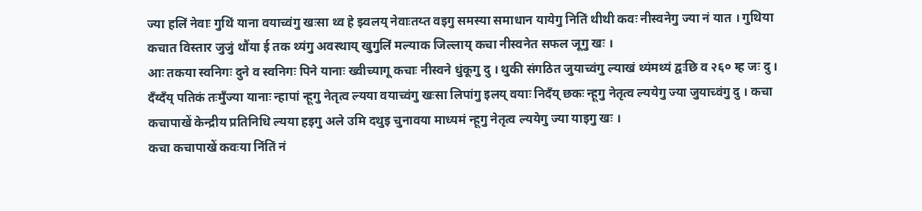ज्या हलिं नेवाः गुथिं याना वयाच्वंगु खःसा थ्व हे झ्वलय् नेवाःतय्त वइगु समस्या समाधान यायेगु नितिं थीथी कवः नीस्वनेगु ज्या नं यात । गुथिया कचात विस्तार जुजुं थौंया ई तक थ्यंगु अवस्थाय् खुगुलिं मल्याक जिल्लाय् कचा नीस्वनेत सफल जूगु खः ।
आः तकया स्वनिगः दुने व स्वनिगः पिने यानाः ख्वीच्यागू कचाः नीस्वने धुंकूगु दु । थुकी संगठित जुयाच्वंगु ल्याखं थ्यंमथ्यं द्वःछि व २६० म्ह जः दु । दँय्दँय् पतिकं तःमुँज्या यानाः न्हापां न्हूगु नेतृत्व ल्यया वयाच्वंगु खःसा लिपांगु इलय् वयाः निदँय् छकः न्हूगु नेतृत्व ल्ययेगु ज्या जुयाच्वंगु दु । कचा कचापाखें केन्द्रीय प्रतिनिधि ल्यया हइगु अले उमि दथुइ चुनावया माध्यमं न्हूगु नेतृत्व ल्ययेगु ज्या याइगु खः ।
कचा कचापाखें कवःया निंतिं नं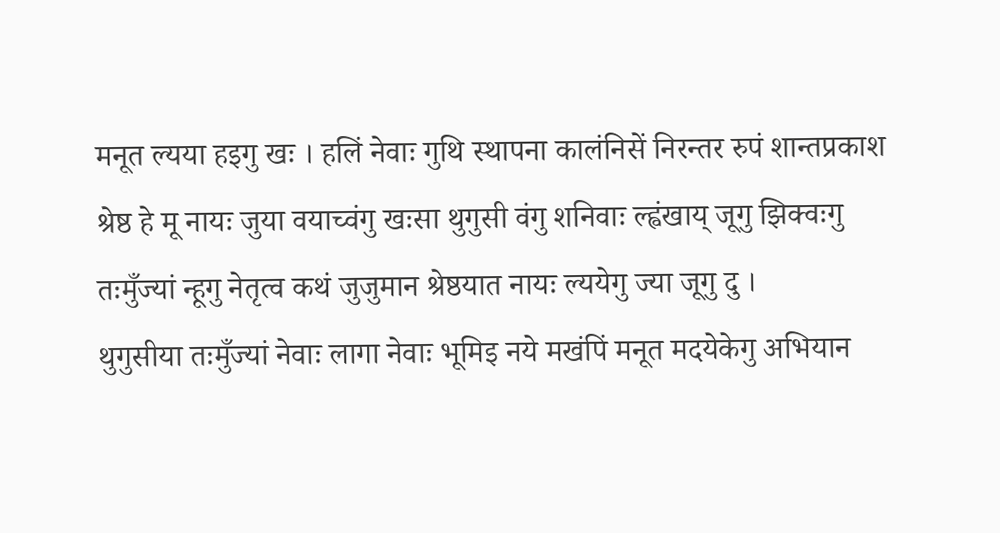मनूत ल्यया हइगु खः । हलिं नेवाः गुथि स्थापना कालंनिसें निरन्तर रुपं शान्तप्रकाश श्रेष्ठ हे मू नायः जुया वयाच्वंगु खःसा थुगुसी वंगु शनिवाः ल्ह्वंखाय् जूगु झिक्वःगु तःमुँज्यां न्हूगु नेतृत्व कथं जुजुमान श्रेष्ठयात नायः ल्ययेगु ज्या जूगु दु ।
थुगुसीया तःमुँज्यां नेवाः लागा नेवाः भूमिइ नये मखंपिं मनूत मदयेकेगु अभियान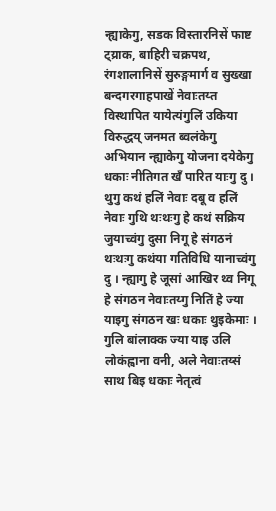न्ह्याकेगु, सडक विस्तारनिसें फाष्ट ट्य्राक, बाहिरी चक्रपथ, रंगशालानिसें सुरुङ्गमार्ग व सुख्खा बन्दगरगाहपाखें नेवाःतय्त विस्थापित यायेत्यंगुलिं उकिया विरुद्धय् जनमत ब्वलंकेगु अभियान न्ह्याकेगु योजना दयेकेगु धकाः नीतिगत खँ पारित याःगु दु ।
थुगु कथं हलिं नेवाः दबू व हलिं नेवाः गुथि थःथःगु हे कथं सक्रिय जुयाच्वंगु दुसा निगू हे संगठनं थःथःगु कथंया गतिविधि यानाच्वंगु दु । न्ह्यागु हे जूसां आखिर थ्व निगू हे संगठन नेवाःतय्गु नितिं हे ज्या याइगु संगठन खः धकाः थुइकेमाः । गुलि बांलाक्क ज्या याइ उलि लोकंह्वाना वनी, अले नेवाःतय्सं साथ बिइ धकाः नेतृत्वं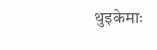थुइकेमाः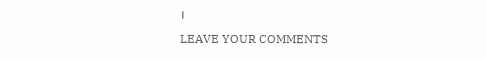।
LEAVE YOUR COMMENTS